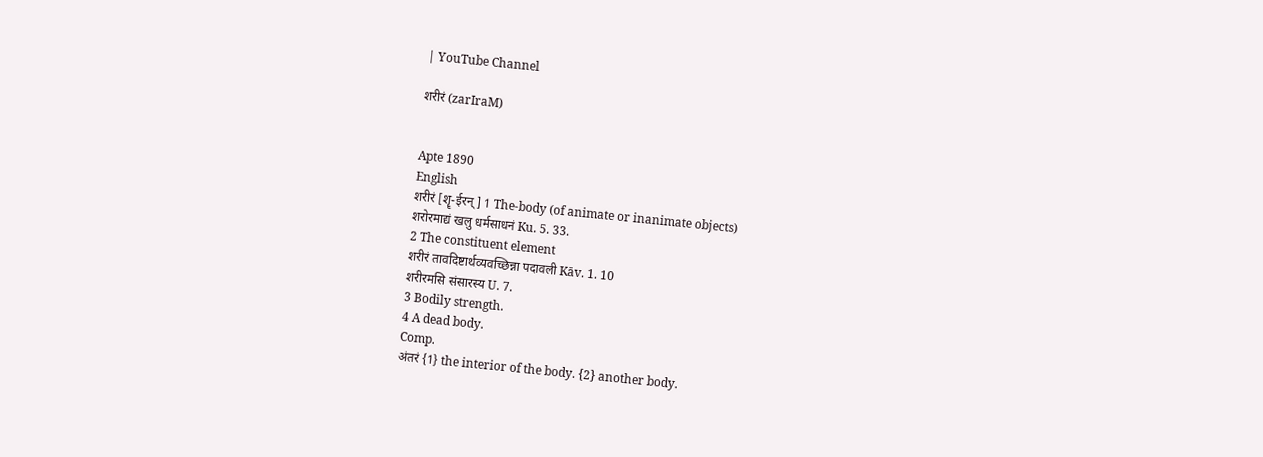| YouTube Channel

शरीरं (zarIraM)


Apte 1890
English
शरीरं [शॄ-ईरन्] 1 The-body (of animate or inanimate objects)
शरोरमाद्यं खलु धर्मसाधनं Ku. 5. 33.
2 The constituent element
शरीरं तावदिष्टार्थव्यवच्छिन्ना पदावली Kāv. 1. 10
शरीरमसि संसारस्य U. 7.
3 Bodily strength.
4 A dead body.
Comp.
अंतरं {1} the interior of the body. {2} another body.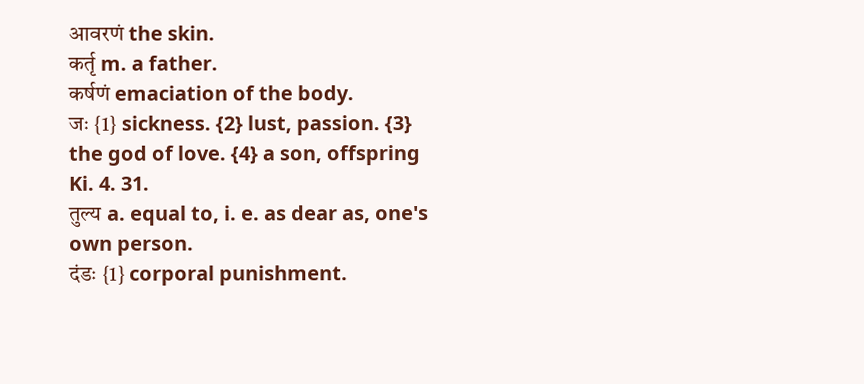आवरणं the skin.
कर्तृ m. a father.
कर्षणं emaciation of the body.
जः {1} sickness. {2} lust, passion. {3} the god of love. {4} a son, offspring
Ki. 4. 31.
तुल्य a. equal to, i. e. as dear as, one's own person.
दंडः {1} corporal punishment.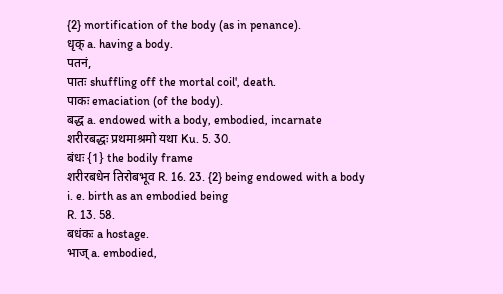{2} mortification of the body (as in penance).
धृक् a. having a body.
पतनं,
पातः shuffling off the mortal coil', death.
पाकः emaciation (of the body).
बद्ध a. endowed with a body, embodied, incarnate
शरीरबद्धः प्रथमाश्रमो यथा Ku. 5. 30.
बंधः {1} the bodily frame
शरीरबधेन तिरोबभूव R. 16. 23. {2} being endowed with a body
i. e. birth as an embodied being
R. 13. 58.
बधंकः a hostage.
भाज् a. embodied,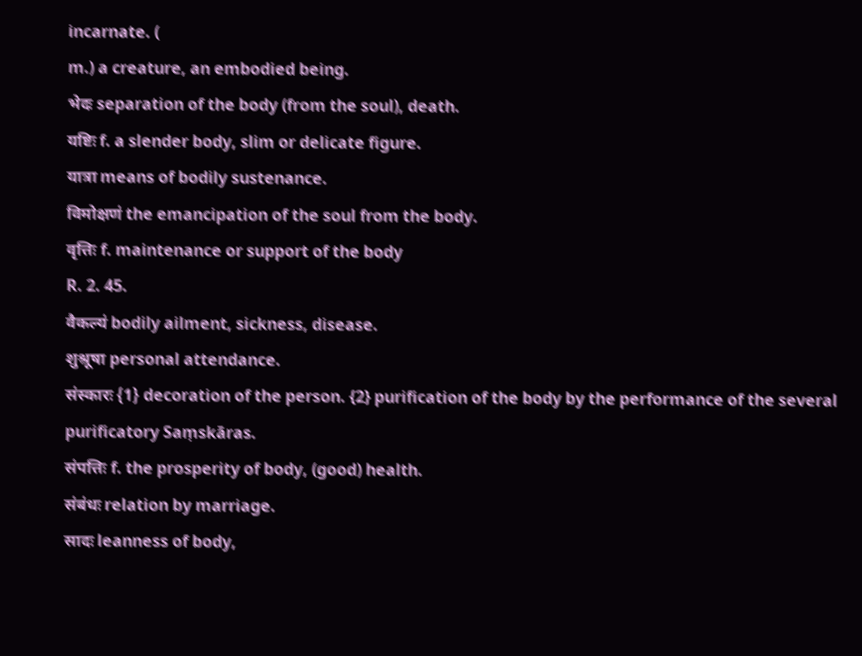incarnate. (
m.) a creature, an embodied being.
भेदः separation of the body (from the soul), death.
यष्टिः f. a slender body, slim or delicate figure.
यात्रा means of bodily sustenance.
विमोक्षणं the emancipation of the soul from the body.
वृत्तिः f. maintenance or support of the body
R. 2. 45.
वैकल्यं bodily ailment, sickness, disease.
शुश्रूषा personal attendance.
संस्कारः {1} decoration of the person. {2} purification of the body by the performance of the several purificatory Saṃskāras.
संपत्तिः f. the prosperity of body, (good) health.
संबंधः relation by marriage.
सादः leanness of body,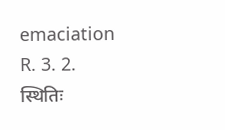emaciation
R. 3. 2.
स्थितिः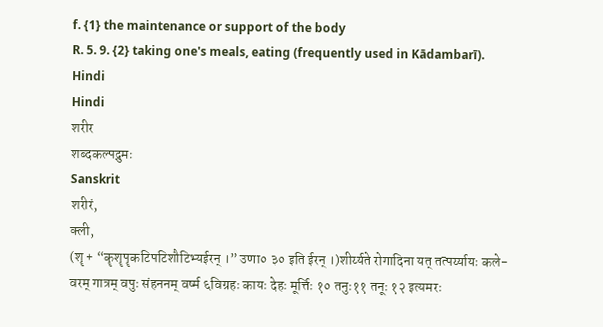f. {1} the maintenance or support of the body
R. 5. 9. {2} taking one's meals, eating (frequently used in Kādambarī).
Hindi
Hindi
शरीर
शब्दकल्पद्रुमः
Sanskrit
शरीरं,
क्ली,
(शॄ + “कॄशॄपॄकटिपटिशौटिभ्यईरन् ।” उणा० ३० इति ईरन् ।)शीर्य्यते रोगादिना यत् तत्पर्य्यायः कले-वरम् गात्रम् वपुः संहननम् वर्ष्म ६विग्रहः कायः देहः मूर्त्तिः १० तनुः११ तनूः १२ इत्यमरः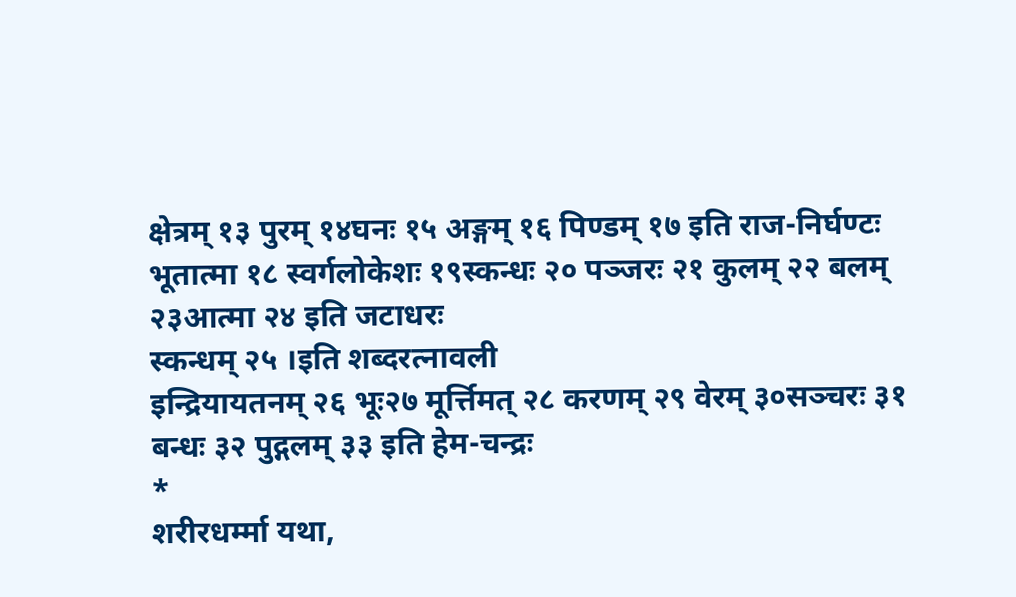क्षेत्रम् १३ पुरम् १४घनः १५ अङ्गम् १६ पिण्डम् १७ इति राज-निर्घण्टः
भूतात्मा १८ स्वर्गलोकेशः १९स्कन्धः २० पञ्जरः २१ कुलम् २२ बलम् २३आत्मा २४ इति जटाधरः
स्कन्धम् २५ ।इति शब्दरत्नावली
इन्द्रियायतनम् २६ भूः२७ मूर्त्तिमत् २८ करणम् २९ वेरम् ३०सञ्चरः ३१ बन्धः ३२ पुद्गलम् ३३ इति हेम-चन्द्रः
*
शरीरधर्म्मा यथा,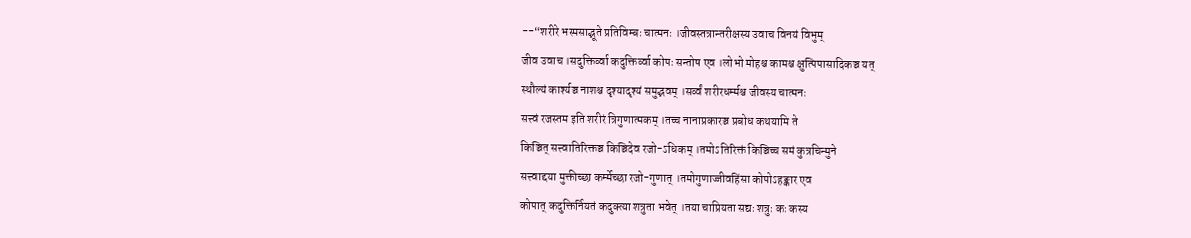--“शरीरे भस्मसाद्भूते प्रतिविम्बः चात्मनः ।जीवस्तत्रान्तरीक्षस्य उवाच विनयं विभुम्
जीव उवाच ।सदुक्तिर्व्वा कदुक्तिर्व्वा कोपः सन्तोष एव ।लोभो मोहश्च कामश्च क्षुत्पिपासादिकञ्च यत्
स्थौल्यं कार्श्यञ्च नाशश्च दृश्यादृश्यं समुद्भवम् ।सर्व्वं शरीरधर्म्मश्च जीवस्य चात्मनः
सत्त्वं रजस्तम इति शरीरं त्रिगुणात्मकम् ।तच्च नानाप्रकारञ्च प्रबोध कथयामि ते
किञ्चित् सत्त्वातिरिक्तञ्च किञ्चिदेव रजो-ऽधिकम् ।तमोऽतिरिक्तं किञ्चिच्च समं कुत्रचिन्मुने
सत्त्वाद्दया मुक्तीच्छा कर्म्मेच्छा रजो-गुणात् ।तमोगुणाज्जीवहिंसा कोपोऽहङ्कार एव
कोपात् कदुक्तिर्नियतं कदुक्त्या शत्रुता भवेत् ।तया चाप्रियता सद्यः शत्रुः कः कस्य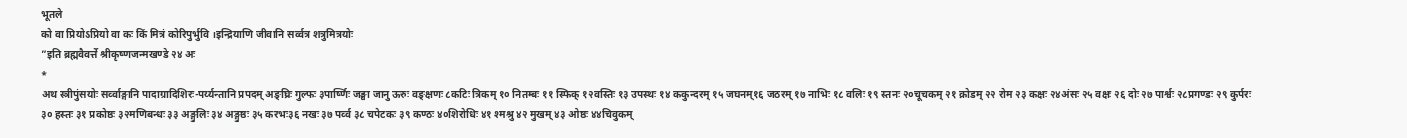भूतले
को वा प्रियोऽप्रियो वा कः किं मित्रं कोरिपुर्भुवि ।इन्द्रियाणि जीवानि सर्व्वत्र शत्रुमित्रयोः
”इति ब्रह्मवैवर्त्ते श्रीकृष्णजन्मखण्डे २४ अः
*
अथ स्त्रीपुंसयोः सर्व्वाङ्गानि पादाग्रादिशिरः-पर्य्यन्तानि प्रपदम् अङ्घ्रिः गुल्फः ३पार्ष्णिः जङ्घा जानु ऊरुः वङ्क्षणः ८कटिः त्रिकम् १० नितम्बः ११ स्फिक् १२वस्तिः १३ उपस्थः १४ ककुन्दरम् १५ जघनम्१६ जठरम् १७ नाभिः १८ वलिः १९ स्तनः २०चूचकम् २१ क्रोडम् २२ रोम २३ कक्षः २४अंसः २५ वक्षः २६ दोः २७ पार्श्वः २८प्रगण्डः २९ कुर्परः ३० हस्तः ३१ प्रकोष्ठः ३२मणिबन्धः ३३ अङ्गुलिः ३४ अङ्गुष्ठः ३५ करभः३६ नखः ३७ पर्व्व ३८ चपेटकः ३९ कण्ठः ४०शिरोधिः ४१ श्मश्रु ४२ मुखम् ४३ ओष्ठः ४४चिवुकम्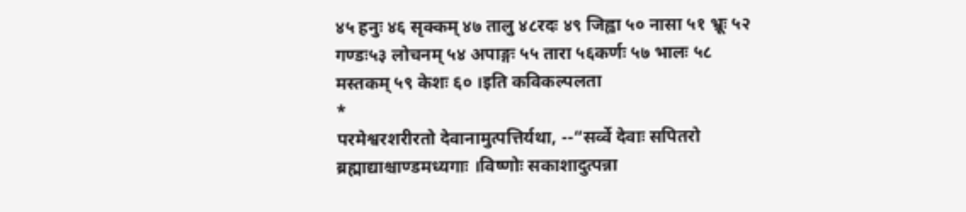४५ हनुः ४६ सृक्कम् ४७ तालु ४८रदः ४९ जिह्वा ५० नासा ५१ भ्रूः ५२ गण्डः५३ लोचनम् ५४ अपाङ्गः ५५ तारा ५६कर्णः ५७ भालः ५८ मस्तकम् ५९ केशः ६० ।इति कविकल्पलता
*
परमेश्वरशरीरतो देवानामुत्पत्तिर्यथा, --“सर्व्वे देवाः सपितरो ब्रह्माद्याश्चाण्डमध्यगाः ।विष्णोः सकाशादुत्पन्ना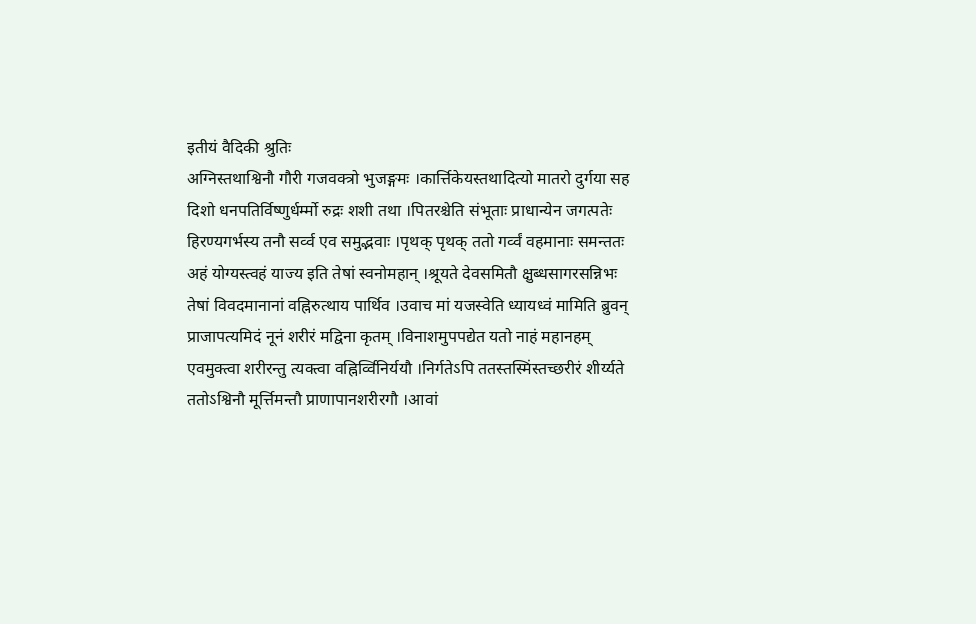इतीयं वैदिकी श्रुतिः
अग्निस्तथाश्विनौ गौरी गजवक्त्रो भुजङ्गमः ।कार्त्तिकेयस्तथादित्यो मातरो दुर्गया सह
दिशो धनपतिर्विष्णुर्धर्म्मो रुद्रः शशी तथा ।पितरश्चेति संभूताः प्राधान्येन जगत्पतेः
हिरण्यगर्भस्य तनौ सर्व्व एव समुद्भवाः ।पृथक् पृथक् ततो गर्व्वं वहमानाः समन्ततः
अहं योग्यस्त्वहं याज्य इति तेषां स्वनोमहान् ।श्रूयते देवसमितौ क्षुब्धसागरसन्निभः
तेषां विवदमानानां वह्निरुत्थाय पार्थिव ।उवाच मां यजस्वेति ध्यायध्वं मामिति ब्रुवन्
प्राजापत्यमिदं नूनं शरीरं मद्विना कृतम् ।विनाशमुपपद्येत यतो नाहं महानहम्
एवमुक्त्वा शरीरन्तु त्यक्त्वा वह्निर्व्विनिर्ययौ ।निर्गतेऽपि ततस्तस्मिंस्तच्छरीरं शीर्य्यते
ततोऽश्विनौ मूर्त्तिमन्तौ प्राणापानशरीरगौ ।आवां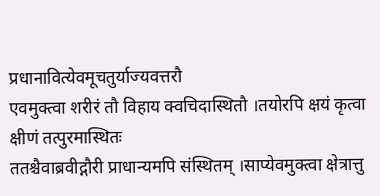प्रधानावित्येवमूचतुर्याज्यवत्तरौ
एवमुक्त्वा शरीरं तौ विहाय क्वचिदास्थितौ ।तयोरपि क्षयं कृत्वा क्षीणं तत्पुरमास्थितः
ततश्चैवाब्रवीद्गौरी प्राधान्यमपि संस्थितम् ।साप्येवमुक्त्वा क्षेत्रात्तु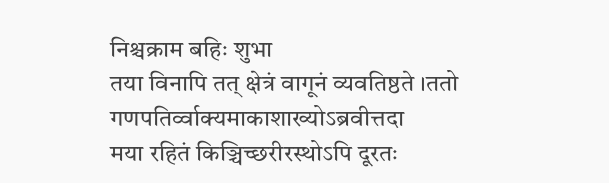निश्चक्राम बहिः शुभा
तया विनापि तत् क्षेत्रं वागूनं व्यवतिष्ठते ।ततो गणपतिर्व्वाक्यमाकाशाख्योऽब्रवीत्तदा
मया रहितं किञ्चिच्छरीरस्थोऽपि दूरतः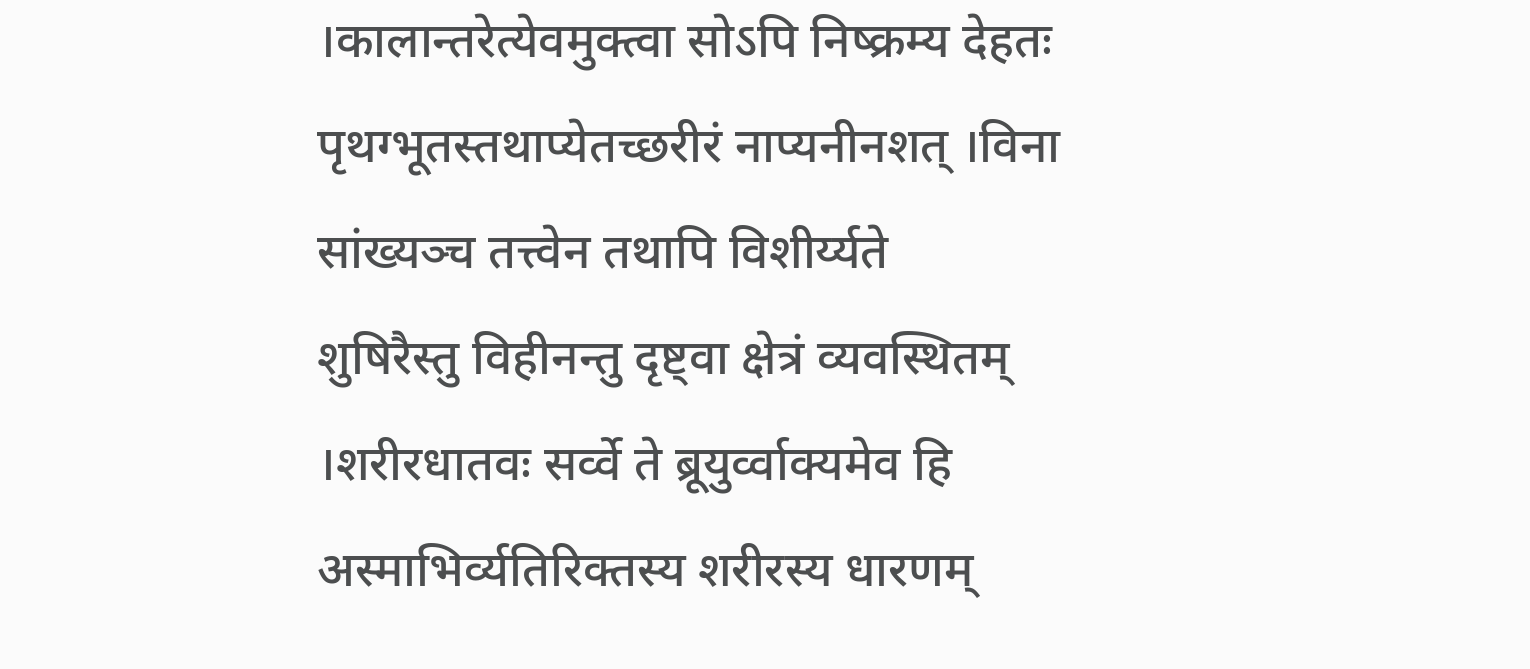।कालान्तरेत्येवमुक्त्वा सोऽपि निष्क्रम्य देहतः
पृथग्भूतस्तथाप्येतच्छरीरं नाप्यनीनशत् ।विना सांख्यञ्च तत्त्वेन तथापि विशीर्य्यते
शुषिरैस्तु विहीनन्तु दृष्ट्वा क्षेत्रं व्यवस्थितम् ।शरीरधातवः सर्व्वे ते ब्रूयुर्व्वाक्यमेव हि
अस्माभिर्व्यतिरिक्तस्य शरीरस्य धारणम्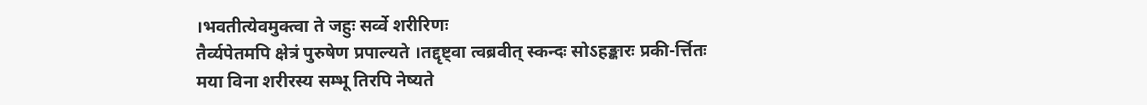।भवतीत्येवमुक्त्वा ते जहुः सर्व्वे शरीरिणः
तैर्व्यपेतमपि क्षेत्रं पुरुषेण प्रपाल्यते ।तद्दृष्ट्वा त्वब्रवीत् स्कन्दः सोऽहङ्कारः प्रकी-र्त्तितः
मया विना शरीरस्य सम्भू तिरपि नेष्यते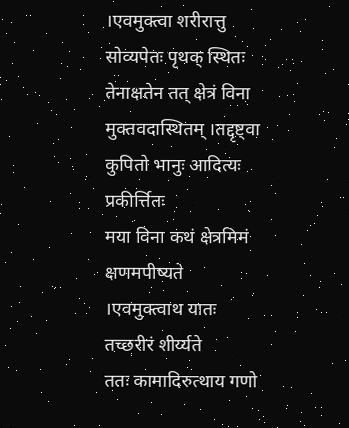।एवमुक्त्वा शरीरात्तु सोव्यपेतः पृथक् स्थितः
तेनाक्षतेन तत् क्षेत्रं विना मुक्तवदास्थितम् ।तद्दृष्ट्वा कुपितो भानुः आदित्यः प्रकीर्त्तितः
मया विना कथं क्षेत्रमिमं क्षणमपीष्यते ।एवमुक्त्वाथ यातः तच्छरीरं शीर्य्यते
ततः कामादिरुत्थाय गणो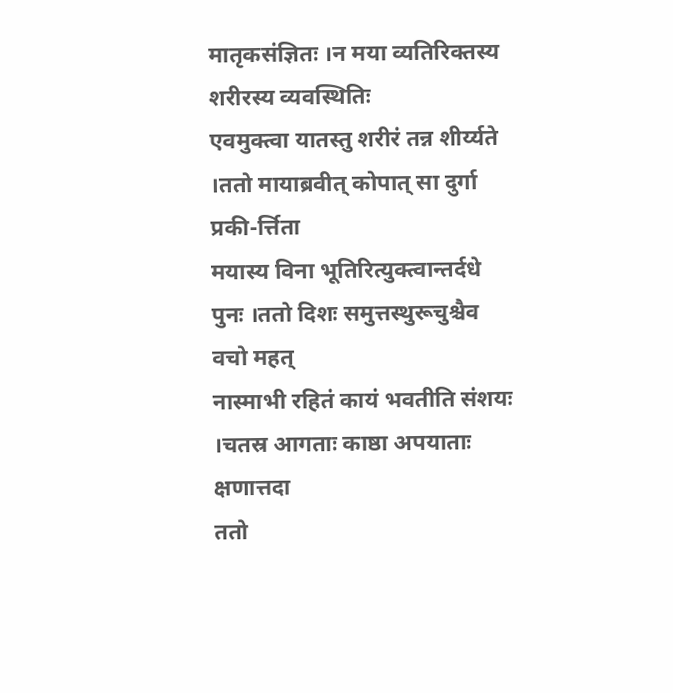मातृकसंज्ञितः ।न मया व्यतिरिक्तस्य शरीरस्य व्यवस्थितिः
एवमुक्त्वा यातस्तु शरीरं तन्न शीर्य्यते ।ततो मायाब्रवीत् कोपात् सा दुर्गा प्रकी-र्त्तिता
मयास्य विना भूतिरित्युक्त्वान्तर्दधे पुनः ।ततो दिशः समुत्तस्थुरूचुश्चैव वचो महत्
नास्माभी रहितं कायं भवतीति संशयः ।चतस्र आगताः काष्ठा अपयाताः क्षणात्तदा
ततो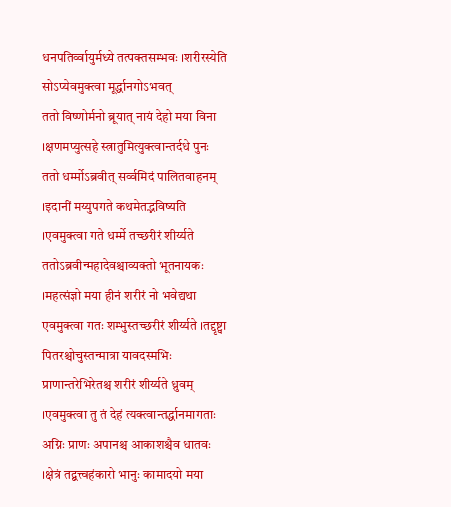धनपतिर्व्वायुर्मध्ये तत्पक्तसम्भवः ।शरीरस्येति सोऽप्येवमुक्त्वा मूर्द्धानगोऽभवत्
ततो विष्णोर्मनो ब्रूयात् नायं देहो मया विना ।क्षणमप्युत्सहे स्त्रातुमित्युक्त्वान्तर्दधे पुनः
ततो धर्म्मोऽब्रवीत् सर्व्वमिदं पालितवाहनम् ।इदानीं मय्युपगते कथमेतद्भविष्यति ।एवमुक्त्वा गते धर्म्मे तच्छरीरं शीर्य्यते
ततोऽब्रवीन्महादेवश्चाव्यक्तो भूतनायकः ।महत्संज्ञो मया हीनं शरीरं नो भवेद्यथा
एवमुक्त्वा गतः शम्भुस्तच्छरीरं शीर्य्यते ।तद्दृष्ट्वा पितरश्चोचुस्तन्मात्रा यावदस्मभिः
प्राणान्तरेभिरेतश्च शरीरं शीर्य्यते ध्रुवम् ।एवमुक्त्वा तु तं देहं त्यक्त्वान्तर्द्धानमागताः
अग्निः प्राणः अपानश्च आकाशश्चैव धातवः ।क्षेत्रं तद्बत्त्वहंकारो भानुः कामादयो मया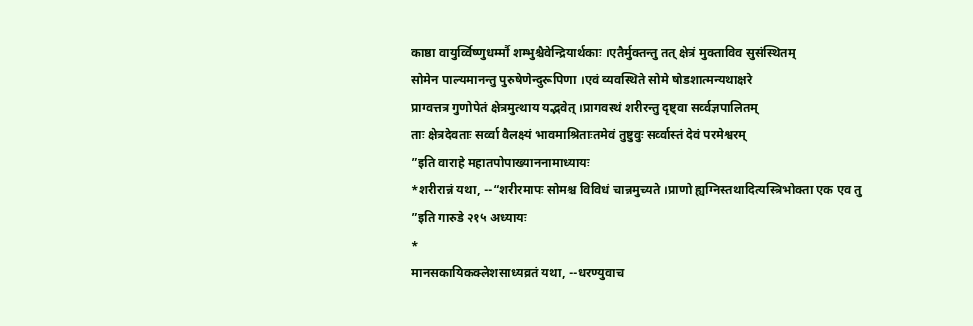काष्ठा वायुर्व्विष्णुधर्म्मौ शम्भुश्चैवेन्द्रियार्थकाः ।एतैर्मुक्तन्तु तत् क्षेत्रं मुक्ताविव सुसंस्थितम्
सोमेन पाल्यमानन्तु पुरुषेणेन्दुरूपिणा ।एवं व्यवस्थिते सोमे षोडशात्मन्यथाक्षरे
प्राग्वत्तत्र गुणोपेतं क्षेत्रमुत्थाय यद्भवेत् ।प्रागवस्थं शरीरन्तु दृष्ट्वा सर्व्वज्ञपालितम्
ताः क्षेत्रदेवताः सर्व्वा वैलक्ष्यं भावमाश्रिताःतमेवं तुष्टुवुः सर्व्वास्तं देवं परमेश्वरम्
”इति वाराहे महातपोपाख्याननामाध्यायः
*शरीरान्नं यथा, --“शरीरमापः सोमश्च विविधं चान्नमुच्यते ।प्राणो ह्यग्निस्तथादित्यस्त्रिभोक्ता एक एव तु
”इति गारुडे २१५ अध्यायः
*
मानसकायिकक्लेशसाध्यव्रतं यथा, --धरण्युवाच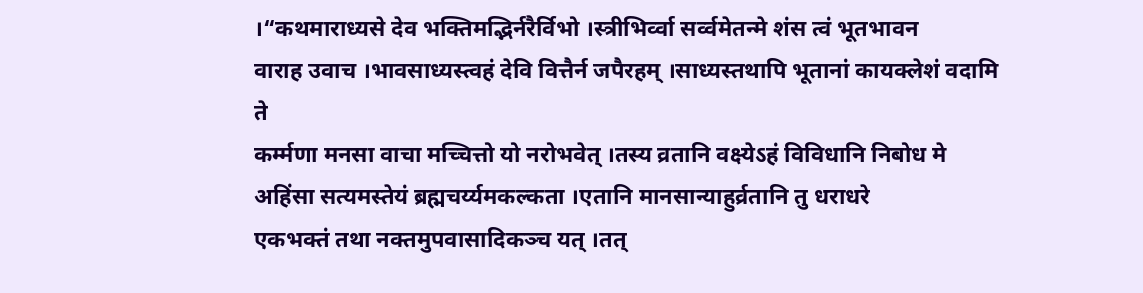।“कथमाराध्यसे देव भक्तिमद्भिर्नरैर्विभो ।स्त्रीभिर्व्वा सर्व्वमेतन्मे शंस त्वं भूतभावन
वाराह उवाच ।भावसाध्यस्त्वहं देवि वित्तैर्न जपैरहम् ।साध्यस्तथापि भूतानां कायक्लेशं वदामि ते
कर्म्मणा मनसा वाचा मच्चित्तो यो नरोभवेत् ।तस्य व्रतानि वक्ष्येऽहं विविधानि निबोध मे
अहिंसा सत्यमस्तेयं ब्रह्मचर्य्यमकल्कता ।एतानि मानसान्याहुर्व्रतानि तु धराधरे
एकभक्तं तथा नक्तमुपवासादिकञ्च यत् ।तत्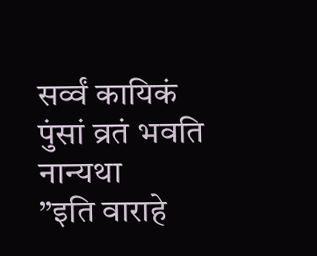सर्व्वं कायिकं पुंसां व्रतं भवति नान्यथा
”इति वाराहे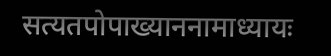सत्यतपोपाख्याननामाध्यायः